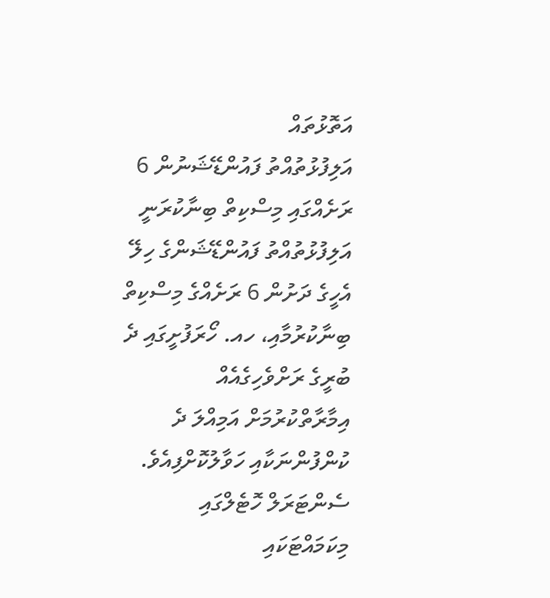އަތޮޅުތައް
އަލިފުޅުތުއްތު ފައުންޑޭޝަނުން 6 ރަށެއްގައި މިސްކިތް ބިނާކުރަނީ
އަލިފުޅުތުއްތު ފައުންޑޭޝަންގެ ހިލޭ އެހީގެ ދަށުން 6 ރަށެއްގެ މިސްކިތް ބިނާކުރުމާއި، ހއ. ހޯރަފުށީގައި ދެ ބުރީގެ ރަށްވެހިގެއެއް އިމާރާތްކުރުމަށް އަމިއްލަ ދެ ކުންފުންނަކާއި ހަވާލުކޮށްފިއެވެ. ސެންޓަރަލް ހޮޓެލްގައި މިކަމައްޓަކައި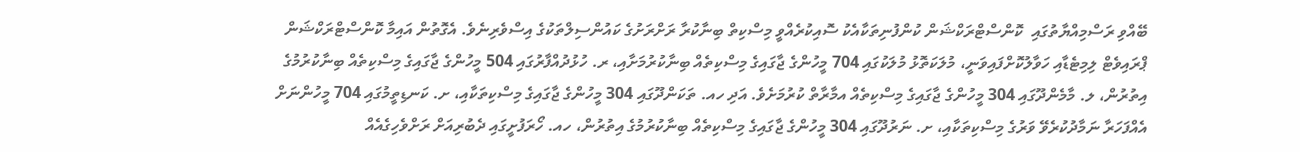ބޭއްވި ރަސްމިއްޔާތުގައި  ކޮންސްޓްރަކްޝަން ކުންފުނިތަކާއެކު ސޮއިކުރެއްވީ މިސްކިތް ބިނާކުރާ ރަށްރަށުގެ ކައުންސިލްތަކުގެ އިސްވެރިނެވެ. އެގޮތުން އައިމާ ކޮންސްޓްރަކްޝަން ޕްރައިވެޓް ލިމިޓެޑާއި ހަވާލުކޮށްފައިވަނީ، މުލަކަތޮޅު މުލަކުގައި 704 މީހުންގެ ޖާގައިގެ މިސްކިތެއް ބިނާކުރުމަށާއި، ރ. ހުޅުދުއްފާރުގައި 504 މީހުންގެ ޖާގައިގެ މިސްކިތެއް ބިނާކުރުމުގެ އިތުރުން، ލ. މާމެންދޫގައި 304 މީހުންގެ ޖާގައިގެ މިސްކިތެއް އމާރާތް ކުރުމަށެވެ. އަދި ހއ. ތަކަންދޫގައި 304 މީހުންގެ ޖާގައިގެ މިސްކިތަކާއި، ށ. ކަނޑިތީމުގައި 704 މީހުންނަށް އެއްފަހަރާ ނަމާދުކުރެވޭ ވަރުގެ މިސްކިތަކާއި، ށ. ނަރުދޫގައި 304 މީހުންގެ ޖާގައިގެ މިސްކިތެއް ބިނާކުރުމުގެ އިތުރުން، ހއ. ހޯރަފުށީގައި ދެބުރިއަށް ރަށްވެހިގެއެއް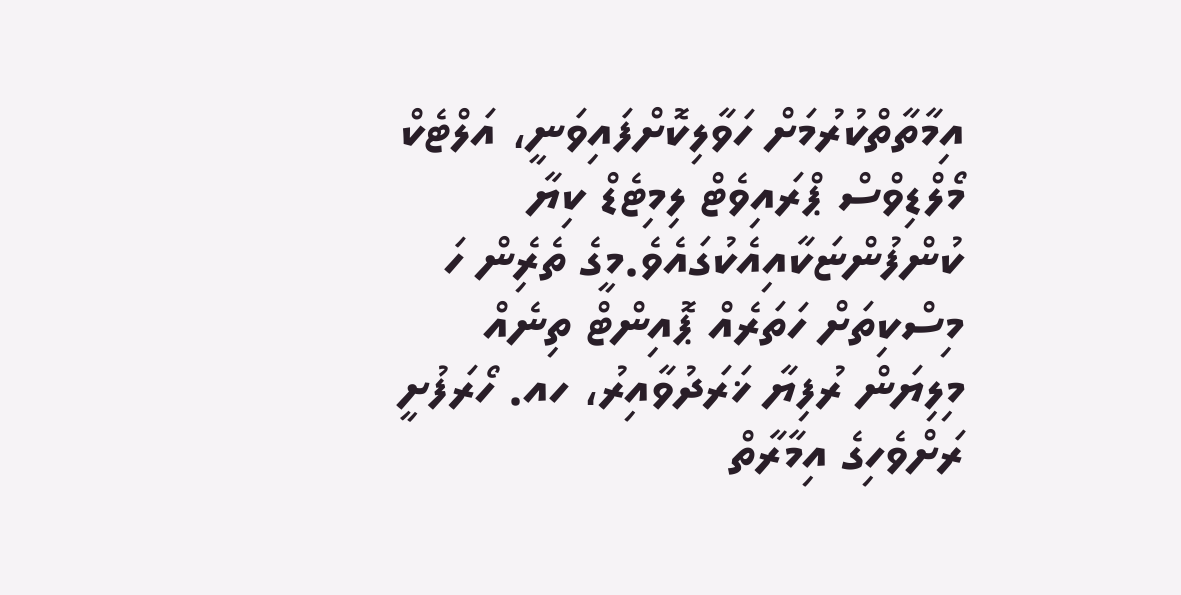އިމާތާތްކުރުމަށް ހަވާލިކޮށްފައިވަނީ، އަލްޓެކް މޯލްޑިވްސް ޕްރައިވެޓް ލިމިޓެޑް ކިޔާ ކުންފުންޏަކާއިއެކުގައެވެ.މީގެ ތެރެިން ހަ މިސްކިތަށް ހަތަރެއް ޕޮއިންޓް ތިނެއް މިލިޔަން ރުފިޔާ ޚަރަދުވާއިރު، ހއ. ހޯރަފުށީ ރަށްވެހިގެ އިމާރާތް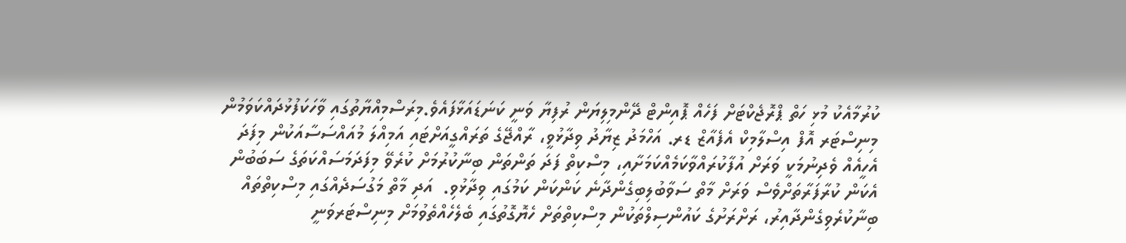ކުރުމާއެކު މުޅި ހަތް ޕްރޮޖެކްޓަށް ފަހެއް ޕޮއިންޓް ދޭންމިލިޔަން ރުފިޔާ ވަނީ ކަނަޑައަޅާފައެވެ.މިރަސްމިއްޔާތުގައި ވާހަކަފުޅުދައްކަވަމުން މިނިސްޓަރ އޮފް އިސްލާމިކް އެފެއާޒް ޑރ. އަހްމަދު ޒިޔާދު ވިދާޅުވީ، ރާއްޖޭގެ ތަރައްގީއަށްޓައި އަމިއްލަ މުއައްސަސާއަކުން މިފަދަ އެހީއެއް ވެދިނުމަކީ ވަރަށް އުފާކުރައްވާކަމެއްކަމަށާއި، މިސްކިތް ފަދަ ތަންތަން ބިނާކުރުމަށް ކުރެވޭ މިފަދަމަސައްކަތަގެ ސަބަބުން އެކަން ކުރާފަރާތަށްވެސް ވަރަށް މާތް ސަވާބުލިބިގެންދާނެ ކަންކަން ކަމުގައި ވިދާޅުވި.  އަދި މާތް މަގުސަދެއްގައި މިސްކިތްތައް ބިނާކުރެވިގެންދާއިރު، ރަށްރަށުގެ ކައުންސިލްތަކުން މިސްކިތްތަށް ހެޔޮގޮތުގައި ބެލެހެއްތެވުމަށް މިނިސްޓަރވަނީ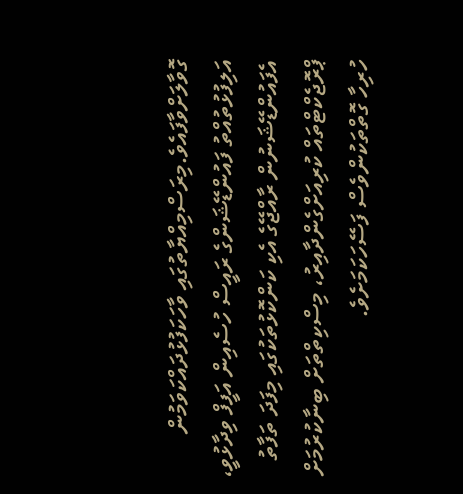ގޮވާލަށްވާފައެވެ.މިރަސްމިއްޔާތުގައި ވާހަކަފުޅުދައްކަވަމުން އަލިފުޅުތުއްތު ފައުންޑޭޝަންގެ ރައީސް ހުސެއިން އަފީފް ވިދާޅުވީ، އެފައުންޑޭޝަނުން ރާއްޖޭގެ އެކި ކަންކޮޅުތަކުގައި މިފަދަ ތަފާތު ޕްރޮޖެކްޓްތައް ކުރިއަށްގެންދާއިރު، މިސްކިތްތަށް ބިނާކުރުމަށް ހުރިހާ ގޮތްތަކުންވެސް ފަސޭހަކަމަށެވެ.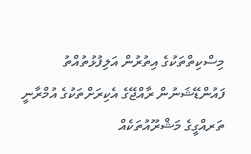މިސްކިތްތަކުގެ އިތުރުން އަލިފުޅުތުއްތު ފައުންޑޭޝަނުން ރާއްޖޭގެ އެކިރަށްތަކުގެ އުމްރާނީ ތަރއްގީގެ މަޝްރޫއުތަކެއް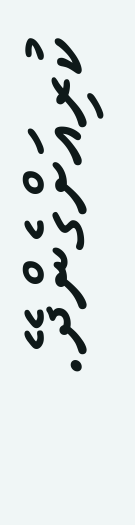ކުރިއަށްގެންދޭ.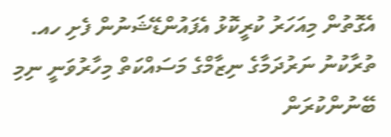އެގޮތުން މިއަހަރު ކުރީކޮޅު އެފައުންޑޭޝަނުން ފެށި ހއ. ތުރާކުނު ނަރުދަމާގެ ނިޒާމްގެ މަސައްކަތް މިހާރުވަނީ ނިމި ބޭނުންކުރަން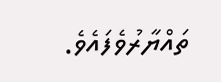ތައްޔާރުވެފައެވެ.